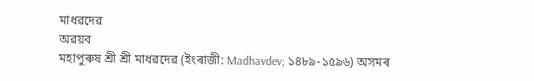মাধৱদেৱ
অৱয়ব
মহাপুৰুষ শ্ৰী শ্ৰী মাধৱদেৱ (ইংৰাজী: Madhavdev; ১৪৮৯-১৫৯৬) অসমৰ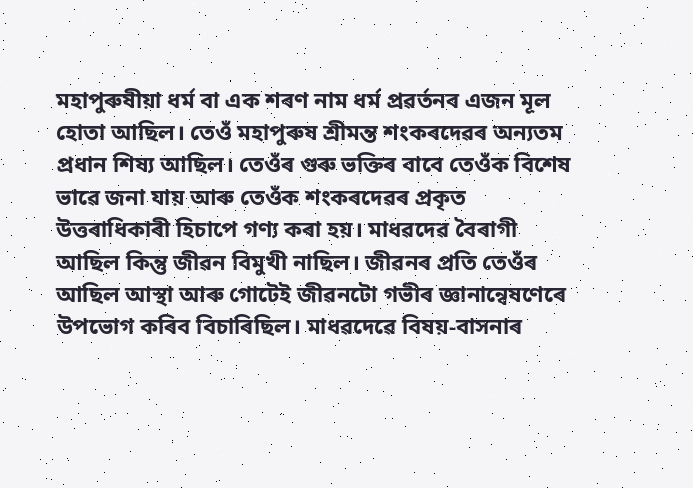মহাপুৰুষীয়া ধৰ্ম বা এক শৰণ নাম ধৰ্ম প্ৰৱৰ্তনৰ এজন মূল হোতা আছিল। তেওঁ মহাপুৰুষ শ্ৰীমন্ত শংকৰদেৱৰ অন্যতম প্ৰধান শিষ্য আছিল। তেওঁৰ গুৰু ভক্তিৰ বাবে তেওঁক বিশেষ ভাৱে জনা যায় আৰু তেওঁক শংকৰদেৱৰ প্ৰকৃত উত্তৰাধিকাৰী হিচাপে গণ্য কৰা হয়। মাধৱদেৱ বৈৰাগী আছিল কিন্তু জীৱন বিমুখী নাছিল। জীৱনৰ প্ৰতি তেওঁৰ আছিল আস্থা আৰু গোটেই জীৱনটো গভীৰ জ্ঞানান্বেষণেৰে উপভোগ কৰিব বিচাৰিছিল। মাধৱদেৱে বিষয়-বাসনাৰ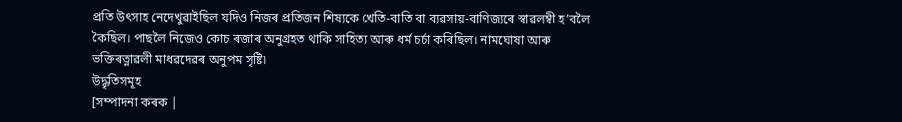প্ৰতি উৎসাহ নেদেখুৱাইছিল যদিও নিজৰ প্ৰতিজন শিষ্যকে খেতি-বাতি বা ব্যৱসায়-বাণিজ্যৰে স্বাৱলম্বী হ’বলৈ কৈছিল। পাছলৈ নিজেও কোচ ৰজাৰ অনুগ্ৰহত থাকি সাহিত্য আৰু ধৰ্ম চৰ্চা কৰিছিল। নামঘোষা আৰু ভক্তিৰত্নাৱলী মাধৱদেৱৰ অনুপম সৃষ্টি৷
উদ্ধৃতিসমূহ
[সম্পাদনা কৰক |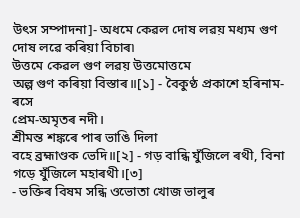উৎস সম্পাদনা]- অধমে কেৱল দোষ লৱয় মধ্যম গুণ
দোষ লৱে কৰিয়া বিচাৰ৷
উত্তমে কেৱল গুণ লৱয় উত্তমোত্তমে
অল্প গুণ কৰিয়া বিস্তাৰ॥[১] - বৈকুণ্ঠ প্ৰকাশে হৰিনাম-ৰসে
প্ৰেম-অমৃতৰ নদী।
শ্ৰীমন্ত শঙ্কৰে পাৰ ভাঙি দিলা
বহে ব্ৰহ্মাণ্ডক ভেদি॥[২] - গড় বান্ধি যুঁজিলে ৰথী, বিনা গড়ে যুঁজিলে মহাৰথী।[৩]
- ভক্তিৰ বিষম সন্ধি ওভোতা খোজ ভালুৰ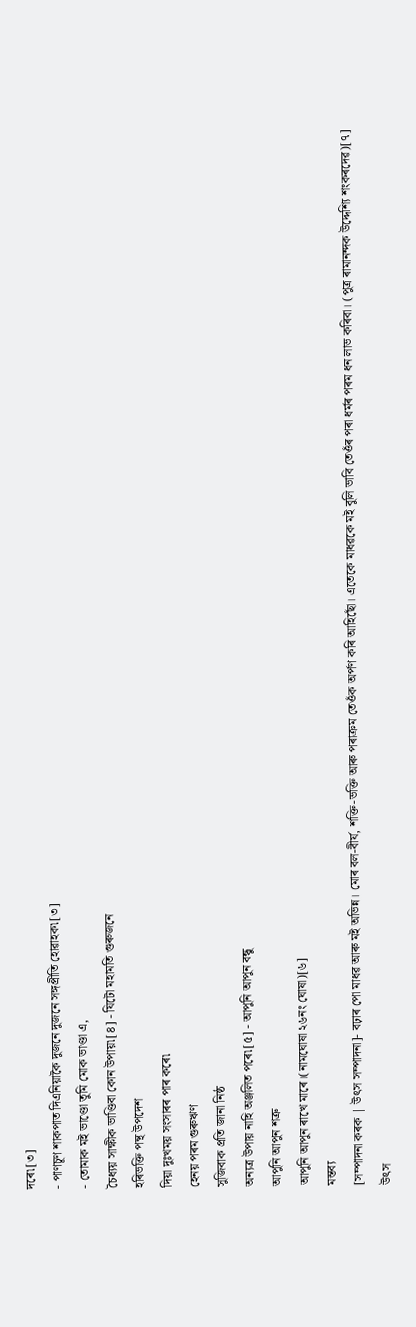দৰে৷[৩]
- পাণচূণ শাকপাত দিএনিয়াকৈ দুজনে দুজনে সঙ্গপ্ৰীতি হোৱাহক৷[৩]
- তোমাক মই ভাণ্ডো তুমি মোক ভাণ্ডা এ,
চৈধ্যয় সাক্ষীক ভাণ্ডিবা কোন উপায়৷[৪] - যিটো মহামতি গুৰুজনে
হৰিভক্তি পন্থ উপদেশ
দিয়া দুঃখময় সংসাৰৰ পাৰ কৰে৷
হেনয় পৰম গুৰুঋণ
সুজিবাক প্ৰতি জানা নিষ্ঠ
অন্যত্ৰ উপায় নাহি অঞ্জলিত পৰে৷[৫] - আপুনি আপুন বন্ধু
আপুনি আপুন শত্ৰু
আপুনি আপুন ৰাখে মাৰে।(নামঘোষা ২৬নং ঘোষা)[৬]
মন্তব্য
[সম্পাদনা কৰক | উৎস সম্পাদনা]- বঢ়াৰ পো মাধৱ আৰু মই অভিন্ন। মোৰ বল-বীৰ্য, শক্তি-ভক্তি আৰু পৰাক্ৰম তেওঁক অৰ্পণ কৰি আহিছোঁ। এতেকে মাধৱকে মই বুলি ভাবি তেওঁৰ পৰা ধৰ্মৰ পৰম ধন লাভ কৰিবা। (পুত্ৰ ৰামানন্দক উদ্দেশ্যি শংকৰদেৱ)[৭]
উৎস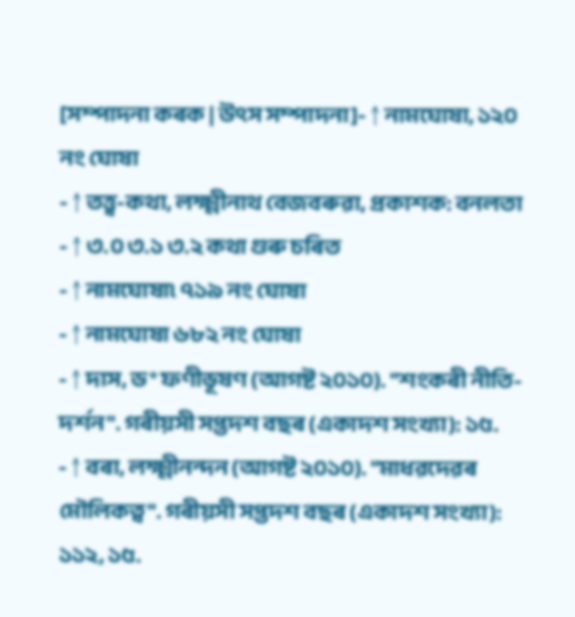[সম্পাদনা কৰক | উৎস সম্পাদনা]- ↑ নামঘোষা, ১২০ নং ঘোষা
- ↑ তত্ত্ব-কথা, লক্ষ্মীনাথ বেজবৰুৱা, প্ৰকাশক: বনলতা
- ↑ ৩.০ ৩.১ ৩.২ কথা গুৰু চৰিত
- ↑ নামঘোষা৷ ৭১৯ নং ঘোষা
- ↑ নামঘোষা ৬৮২ নং ঘোষা
- ↑ দাস, ড° ফণীভূষণ (আগষ্ট ২০১০). "শংকৰী নীতি-দৰ্শন". গৰীয়সী সপ্তদশ বছৰ (একাদশ সংখ্যা): ১৫.
- ↑ বৰা, লক্ষ্মীনন্দন (আগষ্ট ২০১০). "মাধৱদেৱৰ মৌলিকত্ব". গৰীয়সী সপ্তদশ বছৰ (একাদশ সংখ্যা): ১১২, ১৫.